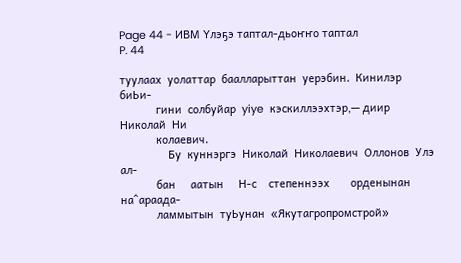Page 44 - ИВМ Үлэҕэ таптал-дьоҥҥо таптал
P. 44

туулаах  уолаттар  баалларыттан  уерэбин.  Кинилэр  биЬи-
            гини  солбуйар  yiye  кэскиллээхтэр,— диир  Николай  Ни
            колаевич.
                Бу  куннэргэ  Николай  Николаевич  Оллонов  Улэ  ал-
            бан     аатын     Н-с    степеннээх       орденынан        на^араада-
            ламмытын  туЬунан  «Якутагропромстрой»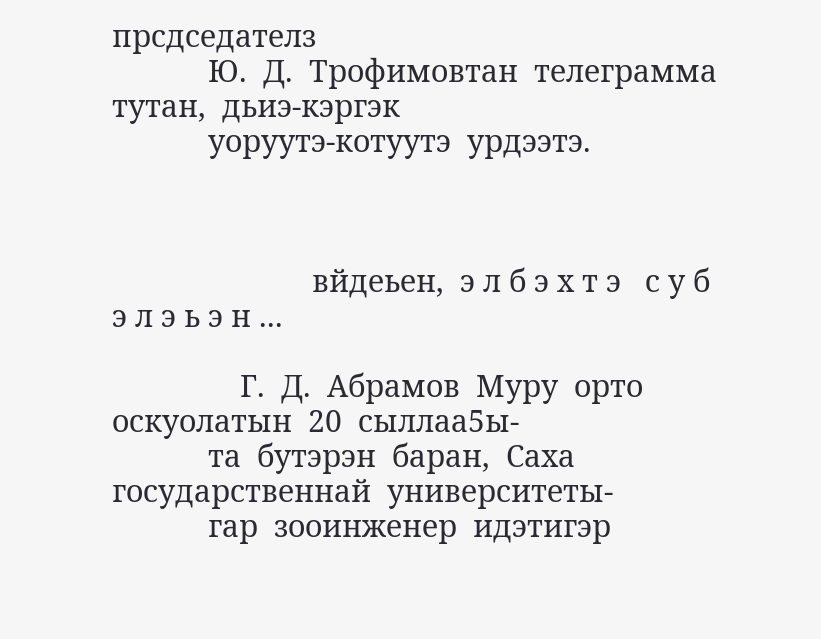прсдседателз
            Ю.  Д.  Трофимовтан  телеграмма  тутан,  дьиэ-кэргэк
            уоруутэ-котуутэ  урдээтэ.



                         вйдеьен,  э л б э х т э   с у б э л э ь э н ...

                Г.  Д.  Абрамов  Муру  орто  оскуолатын  20  сыллаа5ы-
            та  бутэрэн  баран,  Саха  государственнай  университеты-
            гар  зооинженер  идэтигэр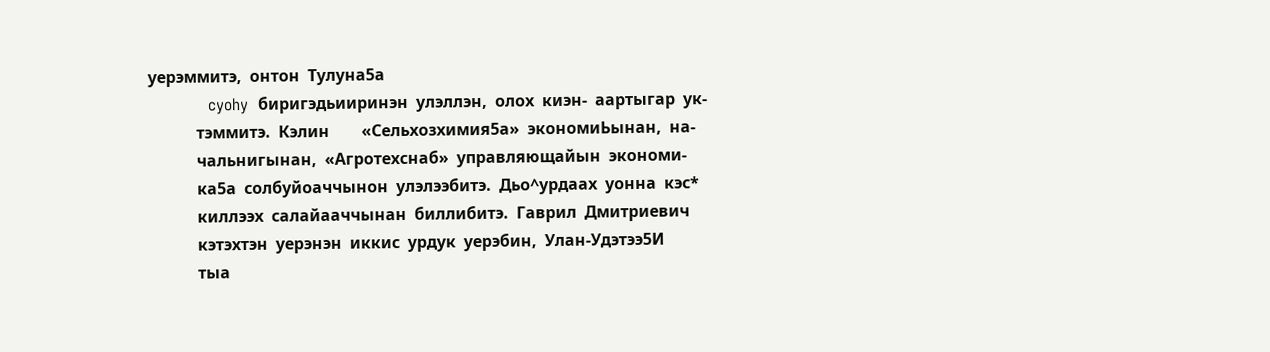уерэммитэ,  онтон  Тулуна5а
            cyohy  биригэдьииринэн  улэллэн,  олох  киэн-  аартыгар  ук-
            тэммитэ.  Кэлин        «Сельхозхимия5а»  экономиЬынан,  на-
            чальнигынан,  «Агротехснаб»  управляющайын  экономи-
            ка5а  солбуйоаччынон  улэлээбитэ.  Дьо^урдаах  уонна  кэс*
            киллээх  салайааччынан  биллибитэ.  Гаврил  Дмитриевич
            кэтэхтэн  уерэнэн  иккис  урдук  уерэбин,  Улан-Удэтээ5И
            тыа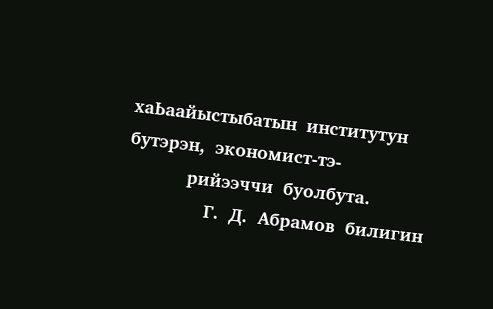хаЬаайыстыбатын  институтун  бутэрэн,  экономист-тэ-
            рийээччи  буолбута.
                Г.  Д.  Абрамов  билигин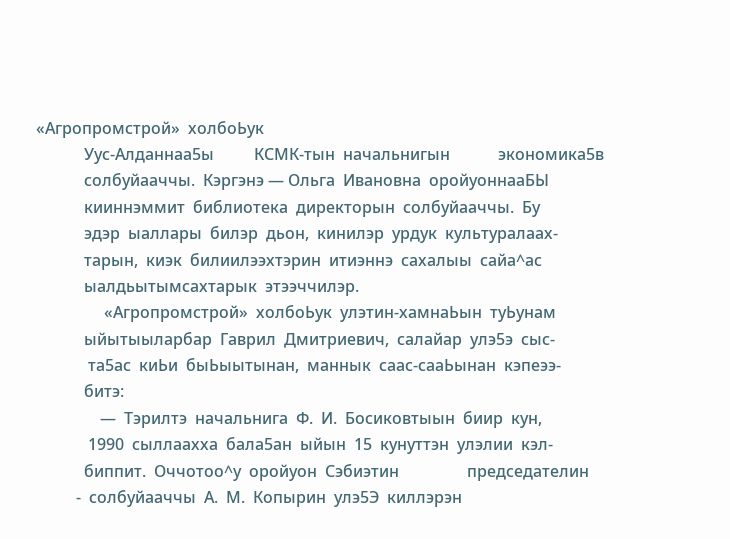«Агропромстрой»  холбоЬук
            Уус-Алданнаа5ы          КСМК-тын  начальнигын            экономика5в
            солбуйааччы.  Кэргэнэ — Ольга  Ивановна  оройуоннааБЫ
            кииннэммит  библиотека  директорын  солбуйааччы.  Бу
            эдэр  ыаллары  билэр  дьон,  кинилэр  урдук  культуралаах-
            тарын,  киэк  билиилээхтэрин  итиэннэ  сахалыы  сайа^ас
            ыалдьытымсахтарык  этээччилэр.
                 «Агропромстрой»  холбоЬук  улэтин-хамнаЬын  туЬунам
            ыйытыыларбар  Гаврил  Дмитриевич,  салайар  улэ5э  сыс-
             та5ас  киЬи  быЬыытынан,  маннык  саас-сааЬынан  кэпеээ-
            битэ:
                —  Тэрилтэ  начальнига  Ф.  И.  Босиковтыын  биир  кун,
             1990  сыллаахха  бала5ан  ыйын  15  кунуттэн  улэлии  кэл-
            биппит.  Оччотоо^у  оройуон  Сэбиэтин                 председателин
          -  солбуйааччы  А.  М.  Копырин  улэ5Э  киллэрэн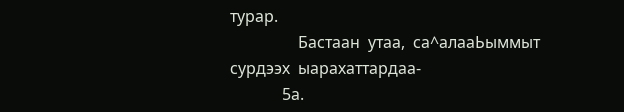турар.
                 Бастаан  утаа,  са^алааЬыммыт  сурдээх  ыарахаттардаа-
             5а.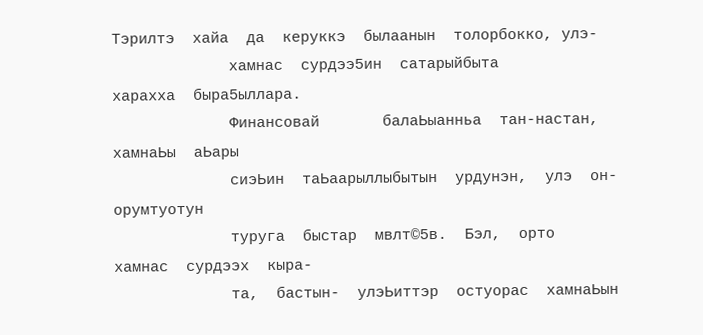Тэрилтэ  хайа  да  керуккэ  былаанын  толорбокко, улэ-
             хамнас  сурдээ5ин  сатарыйбыта             харахха  быра5ыллара.
             Финансовай       балаЬыанньа  тан-настан,           хамнаЬы  аЬары
             сиэЬин  таЬаарыллыбытын  урдунэн,  улэ  он-орумтуотун
             туруга  быстар  мвлт©5в.  Бэл,  орто  хамнас  сурдээх  кыра-
             та,  бастын-  улэЬиттэр  остуорас  хамнаЬын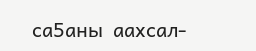са5аны  аахсал-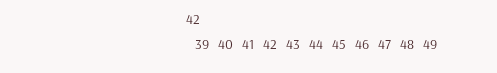42
   39   40   41   42   43   44   45   46   47   48   49